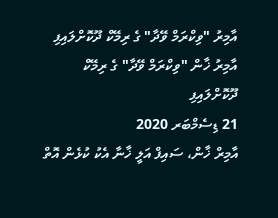އާމިރު "ވިކްރަމް ވޭދާ" ގެ ރިމޭކް ދޫކޮށްލައިފި
އާމިރު ޚާން "ވިކްރަމް ވޭދާ" ގެ ރިމޭކް ދޫކޮށްލައިފި
21 ޑިސެމްބަރ 2020
އާމިރް ޚާން، ސައިފް އަލީ ޚާނާ އެކު ކުޅެން އޮތް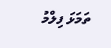ތަމަޅަ ފިލްމު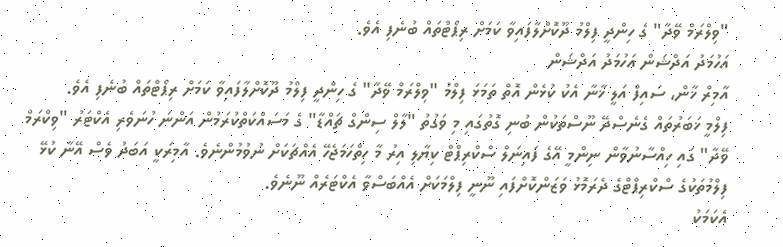"ވިލްރަމް ވޭދާ" ގެ ހިންދީ ފިލްމު ދޫކޮށްލާފައިވާ ކަމަށް ރިޕޯޓްތައް ބުނެފި އެވެ.
އަހުމަދު އަދްޝަން އަހުމަދު އަދްޝަން
އާމިރް ޚާން، ސައިފް އަލީ ޚާނާ އެކު ކުޅެން އޮތް ތަމަޅަ ފިލްމު "ވިލްރަމް ވޭދާ" ގެ ހިންދީ ފިލްމު ދޫކޮށްލާފައިވާ ކަމަށް ރިޕޯޓްތައް ބުނެފި އެވެ.
ފިލްމީ ޚަބަރުތައް ގެނެސްދޭ ނޫސްތަކުން ބުނި ގޮތުގައި މި ވަގުތު "ލާލް ސިންގް ޗައްޑާ" ގެ މަސައްކަތްކުރަމުން އަންނަ ހުނަވެރި އެކްޓަރު "ވިކްރަމް ވޭދާ" ގައި ހިއްސާނުވާން ނިންމީ އޭގެ ފައިނަލް ސްކްރިޕްޓް ކިޔާލި އިރު މާ ހިތްހަމަޖެހޭ އެއްޗަކަށް ނުވުމުންނެވެ. އާމިރަކީ އަބަދު ވެސް އޭނާ ކުޅޭ ފިލްމުތަކުގެ ސްކްރިޕްޓްގެ ދެރަމޮޅު ވަޒަންކޮށްފައި ނޫނީ ފިލްމަކަށް އެއްބަސްވާ އެކްޓަރެއް ނޫނެވެ.
އެކަމަކު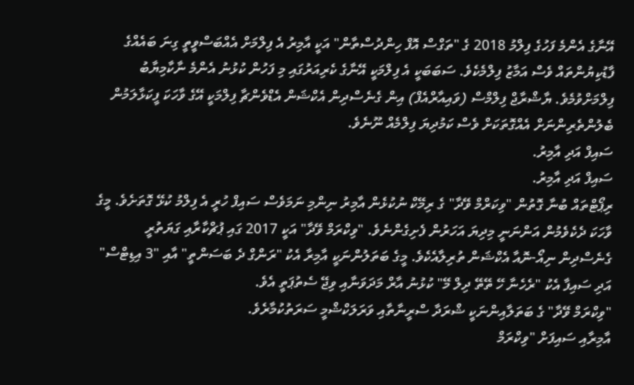އޭނާގެ އެންމެ ފަހުގެ ފިލްމު 2018 ގެ "ތަގްސް އޮފް ހިންދުސްތާން" އަކީ އާމިރު އެ ފިލްމަށް އެއްބަސްވީތީ ގިނަ ބައެއްގެ ފާޑުކިޔުންތައް ވެސް އަމާޒު ފިލްމެކެވެ. ސަބަބަކީ އެ ފިލްމަކީ އޭނާގެ ކެރިއަރުގައި މި ފަހުން ކުޅުނު އެންމެ ނާކާމިޔާބު ފިލްމަށްވުމެވެ. ޔާޝްރާޖް ފިލްމްސް (ވައިއާރްއެފް) އިން ގެނެސްދިން އެކްޝަން އެޑްވެންޗާ ފިލްމަކީ އޭގެ ވާހަކަ ފީކަޅާލަމުން ބެލުންތެރިންނަށް އެއްގޮތަކަށް ވެސް ކަމުދިޔަ ފިލްމެއް ނޫނެވެ.
ސައިފް އަދި އާމިރު.
ސައިފް އަދި އާމިރު.
ރިޕޯޓްތައް ބުނާ ގޮތުން "ވިކަރްމް ވޭދާ" ގެ ރިމޭކް ނުކުޅެން އާމިރު ނިންމި ނަމަވެސް ސައިފް ހުރީ އެ ފިލްމު ކުޅޭ ގޮތަށެވެ. މީގެ ވާހަކަ ދެކެވެމުން އަންނަނީ މިދިޔަ އަހަރުން ފެށިގެންނެވެ. "ވިކްރަމް ވޭދާ" އަކީ 2017 ގައި ޕުޗްކާރާއި ގަޔަތުރީ ގެނެސްދިން ނިއޯ-ނޮއާ އެކްޝަން ތުރިލާއެކެވެ. މީގެ ބަތަލުންނަކީ އާމިރާ އެކު "ރަންގް ދެ ބަސަންތީ" އާއި "3 އިޑިޓްސް" އަދި ސައިފާ އެކު "ރެހެނާ ހޭ ތޭތޭ ދިލް މޭ" ކުޅުނު އާރް މަދަވަނާއި ވިޖޭ ސެތުޕަތީ އެވެ.
"ވިކްރަމް ވޭދާ" ގެ ބަތަލާއިންނަކީ ޝްރަދާ ސްރީނާތާއި ވަރަލަކްޝްމީ ސަރަތުކުމާރެވެ.
އާމިރާއި ސައިފަށް "ވިކްރަމް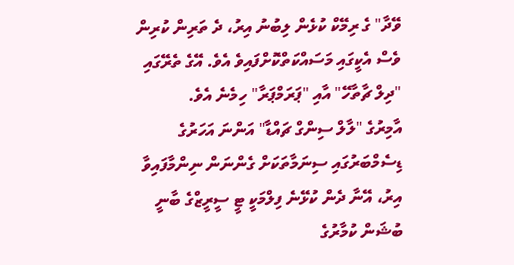ވޭދާ" ގެ ރިމޭކް ކުޅެން ލިބުނު އިރު، ދެ ތަރިން ކުރިން ވެސް އެކީގައި މަސައްކަތްކޮށްފައިވެ އެވެ. އޭގެ ތެރޭގައި "ދިލް ޗާތާހޭ" އާއި "ޕަރަމްޕަރާ" ހިމެނެ އެވެ.
އާމިރުގެ "ލާލް ސިންގް ޗައްޑާ" އަންނަ އަހަރުގެ ޑިސެމްބަރުގައި ސިނަމާތަކަށް ގެންނަން ނިންމާފައިވާ އިރު، އޭނާ ދެން ކުޅޭނެ ފިލްމަކީ ޓީ ސީރީޒްގެ ބާނީ ބުޝަން ކުމާރުގެ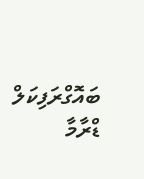ބައޮގްރަފިކަލް ޑްރާމާ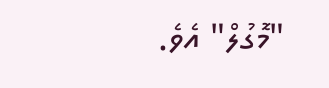"މޮގުލް" އެވެ.